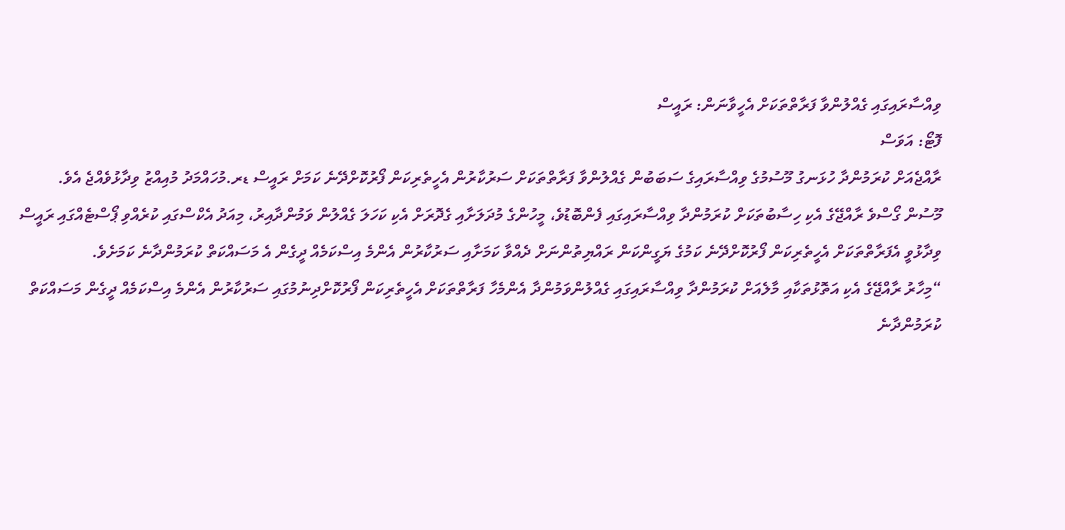ވިއްސާރައިގައި ގެއްލުންވާ ފަރާތްތަކަށް އެހީވާނަން: ރައީސް
ފޮޓޯ: އަވަސް
ރާއްޖެއަށް ކުރަމުންދާ ހުޅަނގު މޫސުމުގެ ވިއްސާރައިގެ ސަބަބުން ގެއްލުންވާ ފަރާތްތަކަށް ސަރުކާރުން އެހީތެރިކަން ފޯރުކޮށްދޭނެ ކަމަށް ރައީސް ޑރ.މުހައްމަދު މުއިއްޒު ވިދާޅުވެއްޖެ އެވެ.
މޫސުން ގޯސްވެ ރާއްޖޭގެ އެކި ހިސާބުތަކަށް ކުރަމުންދާ ވިއްސާރައިގައި ފެންބޮޑުވެ، މީހުންގެ މުދަލަށާއި ގެދޮރަށް އެކި ކަހަލަ ގެއްލުން ވަމުންދާއިރު، މިއަދު އެކްސްގައި ކުރެއްވި ޕޯސްޓެއްގައި ރައީސް ވިދާޅުވީ އެފަރާތްތަކަށް އެހީތެރިކަން ފޯރުކޮށްދޭނެ ކަމުގެ ޔަގީންކަން ރައްޔިތުންނަށް ދެއްވާ ކަމަށާއި ސަރުކާރުން އެންމެ އިސްކަމެއް ދީގެން އެ މަސައްކަތް ކުރަމުންދާނެ ކަމަށެވެ.
“މިހާރު ރާއްޖޭގެ އެކި އަތޮޅުތަކާއި މާލެއަށް ކުރަމުންދާ ވިއްސާރައިގައި ގެއްލުންވަމުންދާ އެންމެހާ ފަރާތްތަކަށް އެހީތެރިކަން ފޯރުކޮށްދިނުމުގައި ސަރުކާރުން އެންމެ އިސްކަމެއް ދީގެން މަސައްކަތް ކުރަމުންދާނެ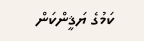ކަމުގެ ޔަޤީންކަން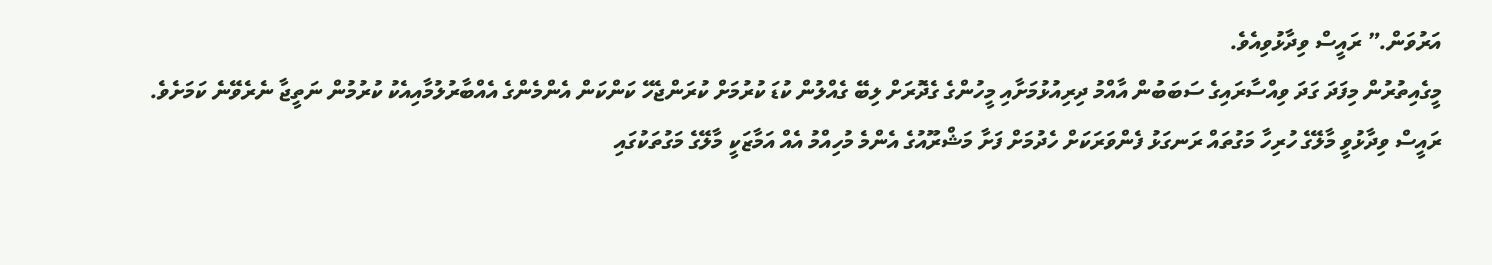އަރުވަން.” ރައީސް ވިދާޅުވިއެވެ.
މީގެއިތުރުން މިފަދަ ގަދަ ވިއްސާރައިގެ ސަބަބުން އާއްމު ދިރިއުޅުމަށާއި މީހުންގެ ގެދޮރަށް ލިބޭ ގެއްލުން ކުޑަ ކުރުމަށް ކުރަންޖެހޭ ކަންކަން އެންމެންގެ އެއްބާރުލުމާއިއެކު ކުރުމުން ނަތީޖާ ނެރެވޭނެ ކަމަށެވެ.
ރައީސް ވިދާޅުވީ މާލޭގެ ހުރިހާ މަގުތައް ރަނގަޅު ފެންވަރަކަށް ހެދުމަށް ފަށާ މަޝްރޫއުގެ އެންމެ މުހިއްމު އެއް އަމާޒަކީ މާލޭގެ މަގުތަކުގައި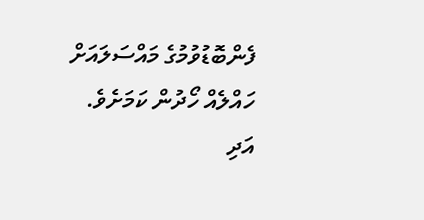ފެންބޮޑުވުމުގެ މައްސަލައަށް ހައްލެއް ހޯދުން ކަމަށެވެ. އަދި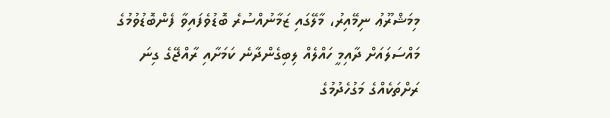މިމަޝްރޫޢު ނިމޭއިރު، މާލޭގައި ޒަމާނުއްސުރެ ބޮޑުވެފައިވާ ފެންބޮޑުވުމުގެ މައްސަލައަށް ދާއިމީ ހައްލެއް ލިބިގެންދާނެ ކަމަށާއި ރާއްޖޭގެ ގިނަ ރަށްތަކެއްގެ މަގުހެދުމުގެ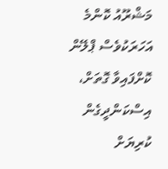މަޝްރޫއު ކޮންމެ އަހަރަކުވެސް ޕްލޭން ކޮށްފައިވާ ގޮތަށް، އިސްކަންދީގެން ކުރިޔަށް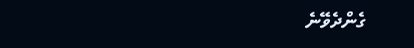ގެންދެވޭނެ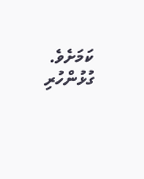ކަމަށެވެ.
ގުޅުންހުރި